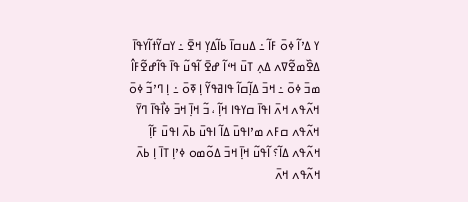ߌ ߡߴߊ߬ ߦߋ߫ ߓߊ߬ ߸ ߡߎߛߊ߫ ߕߊ߬ߡߌ߲ ߞߐ߫ ߸ ߌߛߌ߬ߙߊ߬ߌߟߊ߫ ߡߐ߰ߘߐ߬ߜߍ ߡߍ߲ ߠߎ߫ ߞߵߊ߬ ߝߐ߫ ߊ߬ߟߎ߬ ߟߊ߫ ߟߊ߬ߝߐ߬ߓߊ߮ ߘߏ߫ ߦߋ߫ ߸ ߞߏ߫ ߡߊ߲߬ߛߊ߬ ߟߊߥߟߌ߬ ߊ߲ ߧߋ߫ ߸ ߊ߲ ߣߴߏ߬ ߦߋ߫ ߞߍ߬ߟߍ ߞߍ߫ ߊߟߊ߫ ߛߌߟߊ ߞߊ߲߬ ، ߏ߬ ߞߊ߲߫ ߞߏ߫ ߦߊ߯ߟߊ߫ ߣߌ߫ ߞߍ߬ߟߍ ߛߓߍ ߘߴߊߟߎ߫ ߡߊ߬ ߊߟߎ߫ ߕߍ߫ ߊߟߎ߫ ߓߊ߲߬ ߞߍ߬ߟߍ ߡߊ߬؟ ߊ߬ߟߎ߬ ߞߊ߲߫ ߞߏ߫ ߡߋ߬ߘߋ ߦߴߊ߲ ߠߊ߫ ߊ߲ ߕߍ߫ ߞߍ߬ߟߍ ߞߍ߫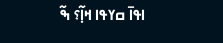ߊߟߊ߫ ߛߌߟߊ ߞߊ߲߬؟ ߒ߬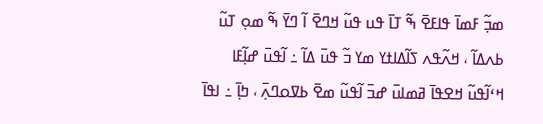ߘߏ߲߬ ߓߘߊ߫ ߟߊߓߐ߫ ߒ߬ ߠߊ߫ ߟߎ ߟߎ߬ ߞߣߐ߫ ߊ߬ ߣߌ߫ ߒ߬ ߘߋ߲ ߠߎ߬ ߕߍߡߊ߬ ، ߞߍ߬ߟߍ ߖߊ߬ߡߊߙߌ ߘߌ ߏ߬ ߟߎ߫ ߡߊ߬ ߸ ߊ߬ߟߎ߫ ߝߊ߲߬ߓߊ ߞߵߊ߬ߟߎ߬ ߞߐߟߊ߫ ߥߘߊߎ߫ ߝߏ߫ ߊ߬ߟߎ߬ ߘߐ߫ ߕߜߋߣߍ߲߫ ، ߤߊ߲߫ ߸ ߊߟߊ߫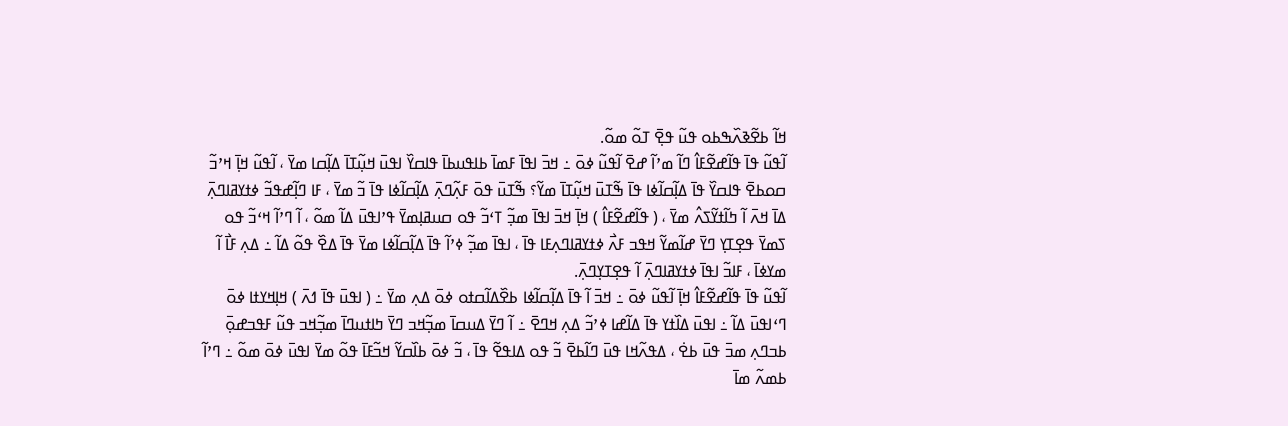ߞߊ߬ ߕߐ߬ߢߍ߰ߒߕߋ ߟߎ߬ ߟߐ߲߫ ߠߋ߬ ߘߋ߬.
ߊ߬ߟߎ߬ ߟߊ߫ ߟߊ߬ߝߐ߬ߓߊ߮ ߣߊ߬ ߘߴߊ߬ ߝߐ߫ ߊ߬ߟߎ߬ ߦߋ߫ ߸ ߞߏ߫ ߊߟߊ߫ ߓߘߊ߫ ߕߊߟߎߕߊ߫ ߟߊߛߌ߰ ߊߟߎ߫ ߞߎ߲߬ߠߊ߫ ߡߊ߲߬ߛߊ ߘߌ߫ ، ߊ߬ߟߎ߬ ߞߊ߲߫ ߞߴߏ߬ ߛߋߕߐ߫ ߟߊߛߌ߰ ߟߊ߫ ߡߊ߲߬ߛߊ߬ߦߊ ߟߊ߫ ߒ߬ߠߎ߫ ߞߎ߲߬ߠߊ߫ ߘߌ߬؟ ߒ߬ߠߎ߫ ߟߋ߫ ߓߍ߲߬ߣߍ߲߫ ߡߊ߲߬ߛߊ߬ߦߊ ߟߊ߫ ߏ߬ ߘߌ߫ ، ߓߊ ߣߊ߲߬ߝߟߏ߬ ߦߙߌߥߊߣߍ߲߫ ߡߊ߫ ߞߍ߫ ߊ߬ ߤߊ߬ߙߌ߬ߖߍ߮ ߘߌ߫ ، ( ߟߊ߬ߝߐ߬ߓߊ߮ ) ߞߊ߲߫ ߞߏ߫ ߊߟߊ߫ ߘߏ߲߬ ߠߵߏ߬ ߟߋ ߛߎߥߊ߲ߘߌ߫ ߟߴߊߟߎ߫ ߡߊ߬ ߘߋ߬ ، ߊ߬ ߣߴߊ߬ ߞߵߏ߬ ߟߋ ߖߘߌ߫ ߟߐ߲ߠߌ߲ ߣߌ߫ ߝߊ߬ߘߌ߬ ߞߟߏ ߓߍ߯ ߦߙߌߥߊߣߍ߲ߓߊ ߟߊ߫ ، ߊߟߊ߫ ߘߏ߲߬ ߦߴߊ߬ ߟߊ߫ ߡߊ߲߬ߛߊ߬ߦߊ ߘߌ߫ ߟߊ߫ ߡߐ߰ ߟߋ߬ ߡߊ߬ ߸ ߡߍ߲ ߓߊ߯ ߊ߬ ߘߌߦߊ߫ ، ߓߊߏ߬ ߊߟߊ߫ ߦߙߌߥߊߣߍ߲߫ ߊ߬ ߟߐ߲ߠߌ߲ߣߍ߲߫.
ߊ߬ߟߎ߬ ߟߊ߫ ߟߊ߬ߝߐ߬ߓߊ߮ ߞߊ߲߫ ߊ߬ߟߎ߬ ߦߋ߫ ߸ ߞߏ߫ ߊ߬ ߟߊ߫ ߡߊ߲߬ߛߊ߬ߦߊ ߕߐ߰ߡߊ߬ߛߙߋ ߦߋ߫ ߡߍ߲ ߘߌ߫ ߸ ( ߊߟߎ߫ ߟߊ߫ ߗߍ߫ ) ߞߊ߲ߞߌߙߊ ߦߋ߫ ߣߵߊߟߎ߫ ߡߊ߬ ߸ ߊߟߎ߫ ߡߊ߰ߙߌ ߟߊ߫ ߡߊ߬ߝߊ ߦߴߏ߬ ߡߍ߲ ߞߣߐ߫ ߸ ߊ߬ ߣߌ߫ ߡߎߛߊ߫ ߘߏ߲߬ߞߏ ߣߌ߫ ߤߊߙߎߣߊ߫ ߘߏ߲߬ߞߏ ߟߎ߬ ߓߟߏߝߋ߲߫ ߕߏߣߍ߲ ߘߏ߫ ߟߎ߫ ߕߐ߭ ، ߡߟߍ߬ߞߊ ߟߎ߫ ߣߊ߬ߕߐ߫ ߏ߬ ߟߋ ߡߊߟߐ߬ ߟߊ߫ ، ߏ߬ ߦߋ߫ ߕߊ߰ߛߌ߬ ߞߏ߬ߓߊ߫ ߟߋ߬ ߘߌ߫ ߊߟߎ߫ ߦߋ߫ ߘߋ߬ ߸ ߣߴߊ߬ ߕߘߍ߬ ߘߊ߫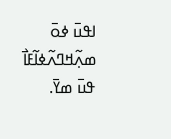ߊߟߎ߫ ߦߋ߫ ߘߍ߲߬ߞߣߍ߬ߦߊ߬ߓߊ߯ ߟߎ߫ ߘߌ߫.